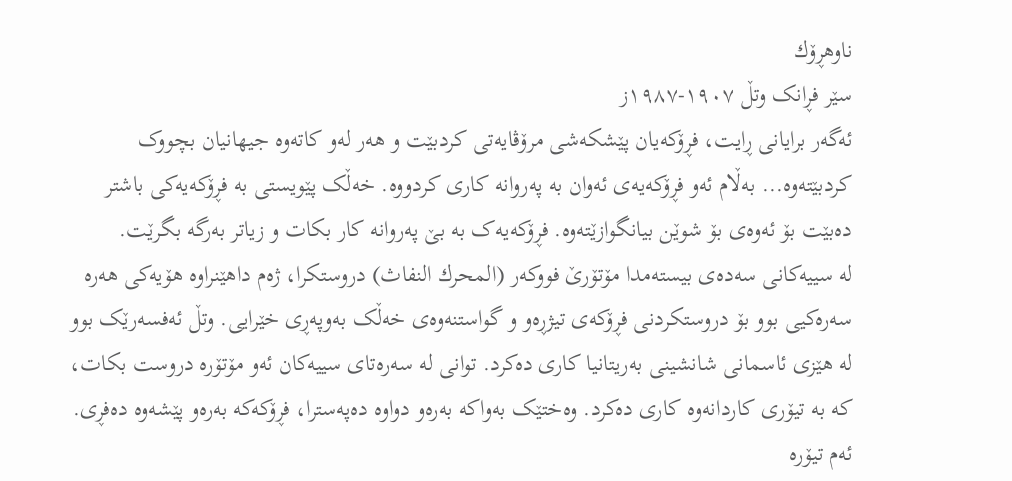ناوهڕۆك
سێر فڕانک وتڵ ١٩٠٧-١٩٨٧ز
ئەگەر برایانی ڕایت، فڕۆکەیان پێشکەشی مرۆڤایەتی کردبێت و ھەر لەو کاتەوە جیھانیان بچووک کردبێتەوە... بەڵام ئەو فڕۆکەیەی ئەوان بە پەروانە کاری کردووە. خەڵک پێویستی بە فڕۆکەیەکی باشتر دەبێت بۆ ئەوەی بۆ شوێن بیانگوازێتەوە. فڕۆکەیەک بە بێ پەروانە کار بکات و زیاتر بەرگە بگرێت.
لە سییەکانی سەدەی بیستەمدا مۆتۆرێ فووکەر (المحرك النفاث) دروستکرا، ژەم داھێنراوە ھۆیەکی ھەرە سەرەکیی بوو بۆ دروستکردنی فڕۆکەی تیژڕەو و گواستنەوەی خەڵک بەوپەڕی خێرایی. وتڵ ئەفسەرێک بوو لە ھێزی ئاسمانی شانشینی بەریتانیا کاری دەکرد. توانی لە سەرەتای سییەکان ئەو مۆتۆرە دروست بکات، کە بە تیۆری کاردانەوە کاری دەکرد. وەختێک بەواکە بەرەو دواوە دەپەسترا، فڕۆکەکە بەرەو پێشەوە دەفڕی. ئەم تیۆرە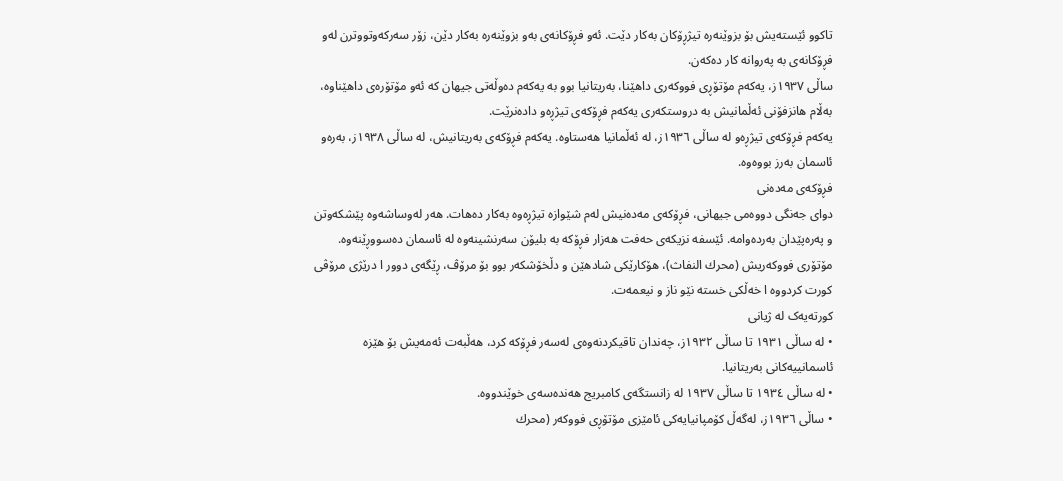تاکوو ئێستەیش بۆ بزوێنەرە تیژڕۆکان بەکار دێت. ئەو فڕۆکانەی بەو بزوێنەرە بەکار دێن، زۆر سەرکەوتووترن لەو فڕۆکانەی بە پەروانە کار دەکەن.
ساڵی ١٩٣٧ز، یەکەم مۆتۆڕی فووکەری داھێنا، بەریتانیا بوو بە یەکەم دەوڵەتی جیھان کە ئەو مۆتۆرەی داھێناوە، بەڵام ھانزفۆنی ئەڵمانیش بە دروستکەری یەکەم فڕۆکەی تیژڕەو دادەنرێت.
یەکەم فڕۆکەی تیژڕەو لە ساڵی ١٩٣٦ز، لە ئەڵمانیا ھەستاوە. یەکەم فڕۆکەی بەریتانیش، لە ساڵی ١٩٣٨ز، بەرەو ئاسمان بەرز بووەوە.
فڕۆکەی مەدەنی
دوای جەنگی دووەمی جیھانی، فڕۆکەی مەدەنیش لەم شێوازە تیژڕەوە بەکار دەھات. ھەر لەوساشەوە پێشکەوتن و پەرەپێدان بەردەوامە. ئێسفە نزیکەی حەفت ھەزار فڕۆکە بە بلیۆن سەرنشینەوە لە ئاسمان دەسووڕێنەوە. مۆتۆری فووکەریش (محرك النفاث)، ھۆکارێکی شادھێن و دڵخۆشکەر بوو بۆ مرۆڤ، ڕێگەی دوور ا درێژی مرۆڤی کورت کردووە ا خەڵکی خستە نێو ناز و نیعمەت.
کورتەیەک لە ژیانی
• لە ساڵی ١٩٣١ تا ساڵی ١٩٣٢ز، چەندان تاقیکردنەوەی لەسەر فڕۆکە کرد، ھەڵبەت ئەمەیش بۆ ھێزە ئاسمانییەکانی بەریتانیا.
• لە ساڵی ١٩٣٤ تا ساڵی ١٩٣٧ لە زانستگەی کامبریج ھەندەسەی خوێندووە.
• ساڵی ١٩٣٦ز، لەگەڵ کۆمپانیایەکی ئامێزی مۆتۆڕی فووکەر (محرك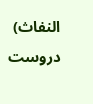النفاث) دروست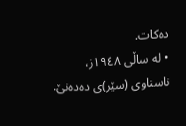دەکات.
• لە ساڵی ١٩٤٨ز، ناسناوی (سێر)ی دەدەنێ.